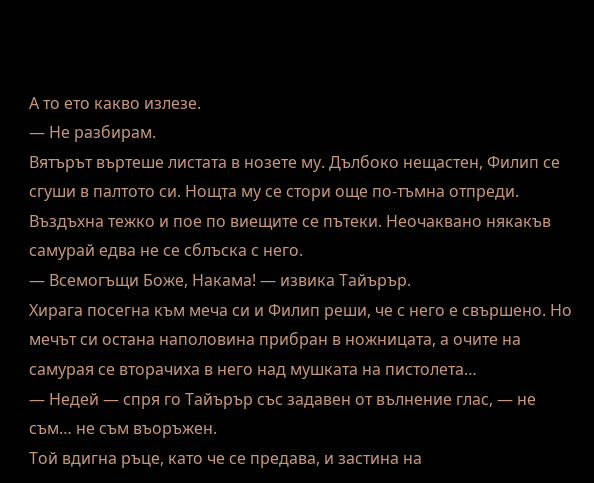А то ето какво излезе.
— Не разбирам.
Вятърът въртеше листата в нозете му. Дълбоко нещастен, Филип се сгуши в палтото си. Нощта му се стори още по-тъмна отпреди. Въздъхна тежко и пое по виещите се пътеки. Неочаквано някакъв самурай едва не се сблъска с него.
— Всемогъщи Боже, Накама! — извика Тайърър.
Хирага посегна към меча си и Филип реши, че с него е свършено. Но мечът си остана наполовина прибран в ножницата, а очите на самурая се вторачиха в него над мушката на пистолета…
— Недей — спря го Тайърър със задавен от вълнение глас, — не съм… не съм въоръжен.
Той вдигна ръце, като че се предава, и застина на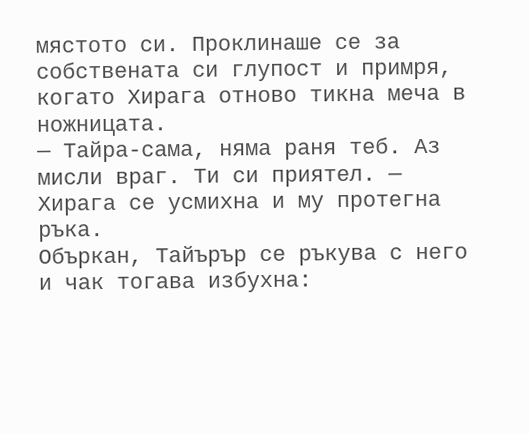мястото си. Проклинаше се за собствената си глупост и примря, когато Хирага отново тикна меча в ножницата.
— Тайра-сама, няма раня теб. Аз мисли враг. Ти си приятел. — Хирага се усмихна и му протегна ръка.
Объркан, Тайърър се ръкува с него и чак тогава избухна: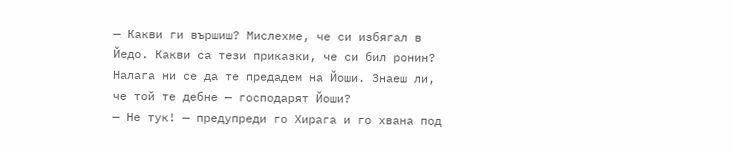— Какви ги вършиш? Мислехме, че си избягал в Йедо. Какви са тези приказки, че си бил ронин? Налага ни се да те предадем на Йоши. Знаеш ли, че той те дебне — господарят Йоши?
— Не тук! — предупреди го Хирага и го хвана под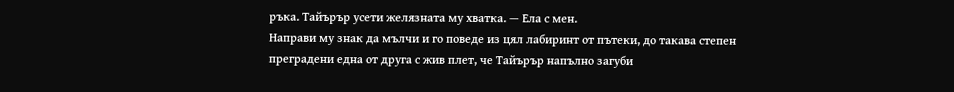ръка. Тайърър усети желязната му хватка. — Ела с мен.
Направи му знак да мълчи и го поведе из цял лабиринт от пътеки, до такава степен преградени една от друга с жив плет, че Тайърър напълно загуби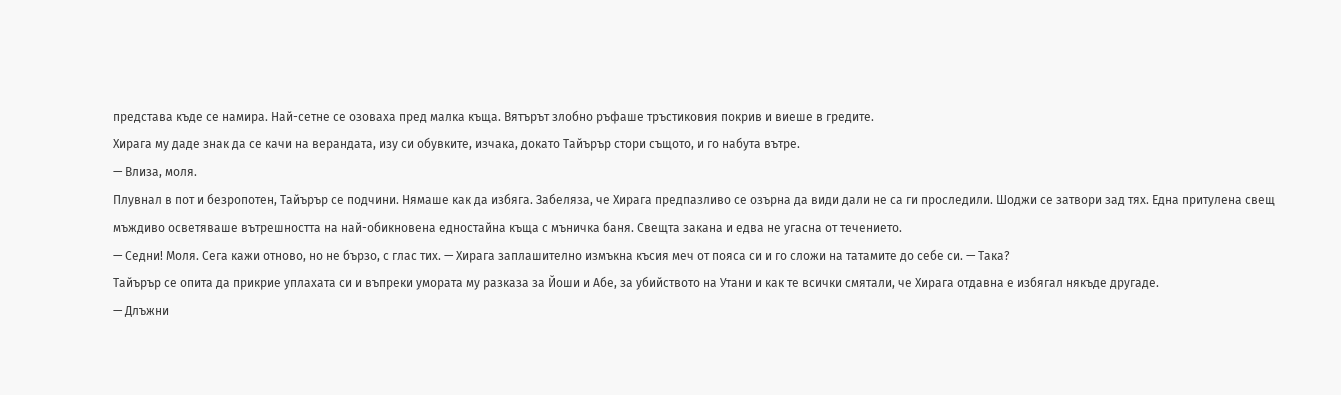представа къде се намира. Най-сетне се озоваха пред малка къща. Вятърът злобно ръфаше тръстиковия покрив и виеше в гредите.
Хирага му даде знак да се качи на верандата, изу си обувките, изчака, докато Тайърър стори същото, и го набута вътре.
— Влиза, моля.
Плувнал в пот и безропотен, Тайърър се подчини. Нямаше как да избяга. Забеляза, че Хирага предпазливо се озърна да види дали не са ги проследили. Шоджи се затвори зад тях. Една притулена свещ мъждиво осветяваше вътрешността на най-обикновена едностайна къща с мъничка баня. Свещта закана и едва не угасна от течението.
— Седни! Моля. Сега кажи отново, но не бързо, с глас тих. — Хирага заплашително измъкна късия меч от пояса си и го сложи на татамите до себе си. — Така?
Тайърър се опита да прикрие уплахата си и въпреки умората му разказа за Йоши и Абе, за убийството на Утани и как те всички смятали, че Хирага отдавна е избягал някъде другаде.
— Длъжни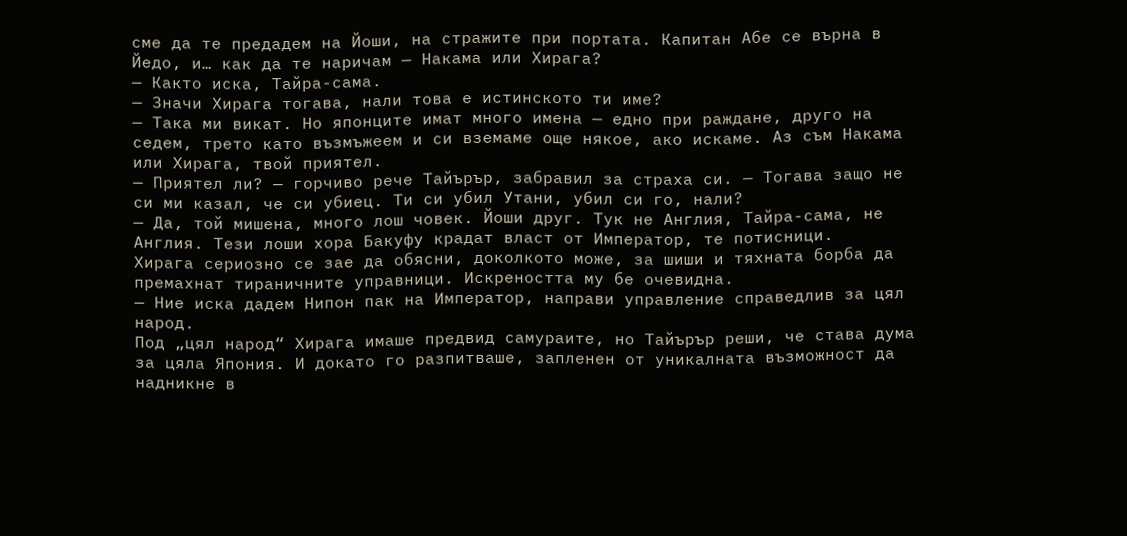сме да те предадем на Йоши, на стражите при портата. Капитан Абе се върна в Йедо, и… как да те наричам — Накама или Хирага?
— Както иска, Тайра-сама.
— Значи Хирага тогава, нали това е истинското ти име?
— Така ми викат. Но японците имат много имена — едно при раждане, друго на седем, трето като възмъжеем и си вземаме още някое, ако искаме. Аз съм Накама или Хирага, твой приятел.
— Приятел ли? — горчиво рече Тайърър, забравил за страха си. — Тогава защо не си ми казал, че си убиец. Ти си убил Утани, убил си го, нали?
— Да, той мишена, много лош човек. Йоши друг. Тук не Англия, Тайра-сама, не Англия. Тези лоши хора Бакуфу крадат власт от Император, те потисници.
Хирага сериозно се зае да обясни, доколкото може, за шиши и тяхната борба да премахнат тираничните управници. Искреността му бе очевидна.
— Ние иска дадем Нипон пак на Император, направи управление справедлив за цял народ.
Под „цял народ“ Хирага имаше предвид самураите, но Тайърър реши, че става дума за цяла Япония. И докато го разпитваше, запленен от уникалната възможност да надникне в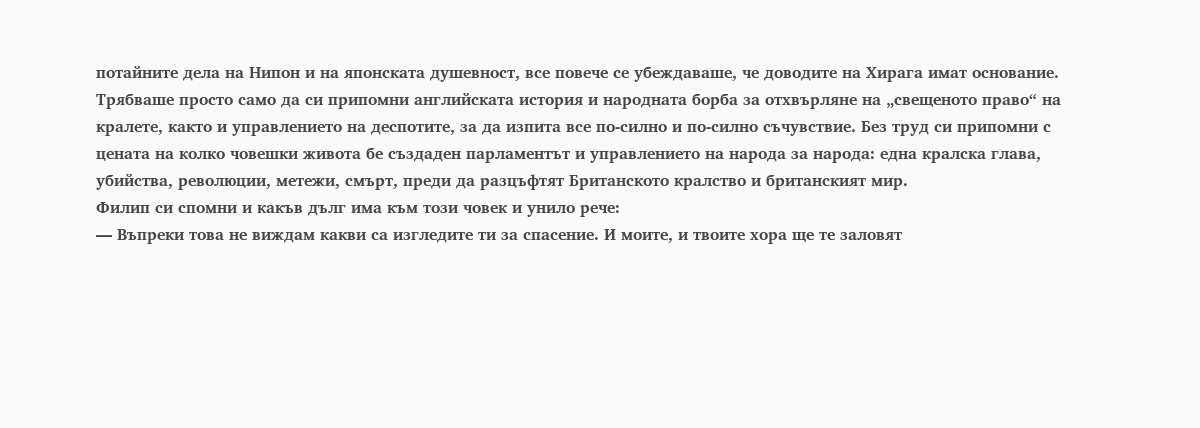потайните дела на Нипон и на японската душевност, все повече се убеждаваше, че доводите на Хирага имат основание. Трябваше просто само да си припомни английската история и народната борба за отхвърляне на „свещеното право“ на кралете, както и управлението на деспотите, за да изпита все по-силно и по-силно съчувствие. Без труд си припомни с цената на колко човешки живота бе създаден парламентът и управлението на народа за народа: една кралска глава, убийства, революции, метежи, смърт, преди да разцъфтят Британското кралство и британският мир.
Филип си спомни и какъв дълг има към този човек и унило рече:
— Въпреки това не виждам какви са изгледите ти за спасение. И моите, и твоите хора ще те заловят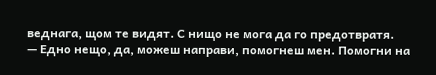веднага, щом те видят. С нищо не мога да го предотвратя.
— Едно нещо, да, можеш направи, помогнеш мен. Помогни на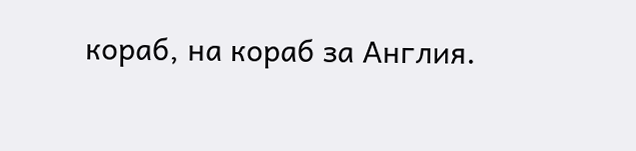кораб, на кораб за Англия.